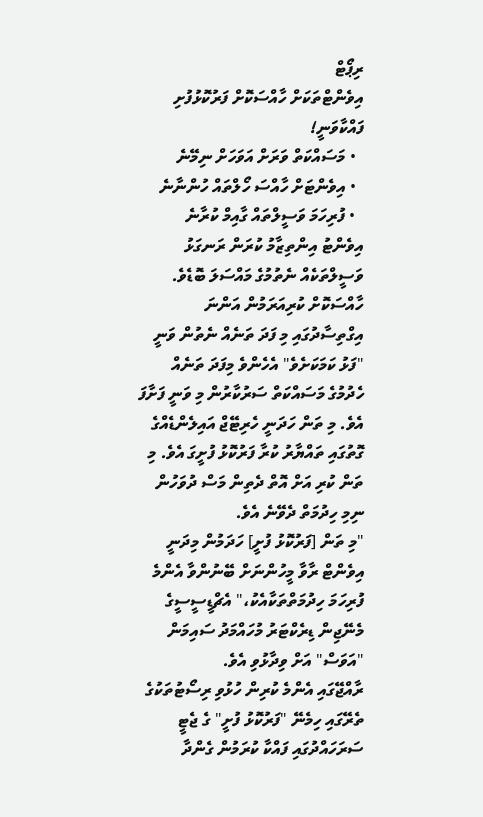ރިޕޯޓް
އިވެންޓްތަކަށް ހާއްސަކޮށް ފަރުކޮޅުފުށި ފައްކާވަނީ!
  • މަސައްކަތް ވަރަށް އަވަހަށް ނިމޭނެ
  • އިވެންޓަށް ހާއްސަ ހޯލްތައް ހުންނާނެ
  • ފުރިހަމަ ވަސީލްތައް ގާއިމް ކުރާނެ
އިވެންޓު އިންތިޒާމު ކުރަން ރަނގަޅު ވަސީލްތަކެއް ނެތުމުގެ މައްސަލަ ބޮޑެވެ. ހާއްސަކޮށް ކުރިއަރަމުން އަންނަ އިގްތިސާދުގައި މި ފަދަ ތަނެއް ނެތުން ވަނީ "ފަޅު ކަމަކަށެވެ" އެހެންވެ މިފަދަ ތަނެއް ހެދުމުގެ މަސައްކަތް ސަރުކާރުން މި ވަނީ ފަށާފަ އެވެ. މި ތަން ހަދަނީ ހެރިޓޭޖް އައިލެންޑެއްގެ ގޮތުގައި ތައްޔާރު ކުރާ ފަރުކޮޅު ފުށީގަ އެވެ. މި ތަން ކުރި އަށް އޮތް ދެތިން މަސް ދުވަހުން ނިމި ހިދުމަތް ދެވޭނެ އެވެ.
"މި ތަން [ފަރުކޮޅު ފުށީ] ހަދަމުން މިދަނީ އިވެންޓް ރާވާ މީހުންނަށް ބޭނުންވާ އެންމެ ފުރިހަމަ ހިދުމަތްތަކާއެކު،" އެޗްޑީސީސީގެ މެނޭޖިން ޑިރެކްޓަރު މުހައްމަދު ސައިމަން "އަވަސް" އަށް ވިދާޅުވި އެވެ.
ރާއްޖޭގައި އެންމެ ކުރިން ހުޅުވި ރިސޯޓުތަކުގެ ތެރޭގައި ހިމެނޭ "ފަރުކޮޅު ފުށީ" ގެ ޖެޓީ ސަރަހައްދުގައި ފައްކާ ކުރަމުން ގެންދާ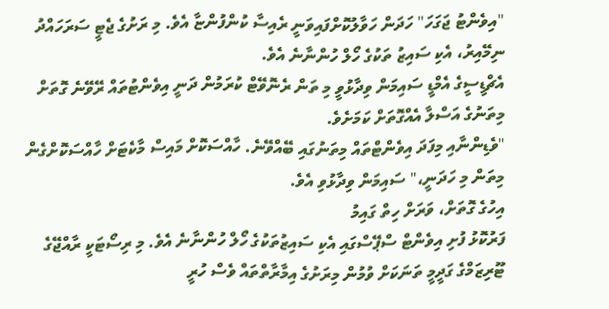"އިވެންޓު ޖަގަހަ" ހަދަން ހަވާލުކޮށްފައިވަނީ ރެއިސާ ކުންފުންޏާ އެވެ. މި ރަށުގެ ޖެޓީ ސަރަހައްދު ނިމޭއިރު، އެކި ސައިޒު ތަކުގެ ހޯލް ހުންނާނެ އެވެ.
އެޗްޑީސީގެ އެމްޑީ ސައިމަން ވިދާޅުވީ މި ތަން ރެނޮވޭޓް ކުރަމުން ދަނީ އިވެންޓުތައް ރޭވޭނެ ގޮތަށް މިތަނުގެ އަސްލާ އެއްގޮތަށް ކަމަށެވެ.
"ވެޑިންނާއި މިފަދަ އިވެންޓްތައް މިތަނުގައި ބޭއްވޭނެ. ހާއްސަކޮށް މައިސް މާކެޓަށް ހާއްސަކޮށްގެން މިތަން މި ހަދަނީ،" ސައިމަން ވިދާޅުވި އެވެ.
އިހުގެ ގޮތަށް، ވަރަށް ހިތް ގައިމު
ފަރުކޮޅު ފުށި އިވެންޓް ސްޕޭސްގައި އެކި ސައިޒުތަކުގެ ހޯލް ހުންނާނެ އެވެ. މި ރިސޯޓަކީ ރާއްޖޭގެ ޓޫރިޒަމްގެ ގަދީމީ ތަނަކަށް ވުމުން މިރަށުގެ އިމާރާތްތައް ވެސް ހުރީ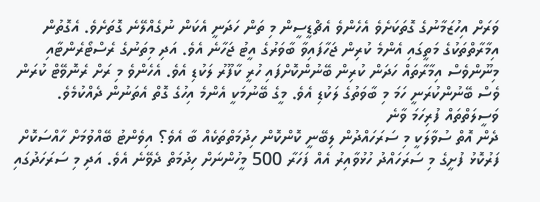ވަރަށް އިހުޒަމާނުގެ ގޮތަކަށެވެ އެހެންވެ އެޗްޑީސީން މި ތަން ހަދަނީ އެކަން ނުގެއްލޭނެ ގޮތަށެވެ. އެގޮތުން އިމާރާތްތަކުގެ މަތީގައި އެންމެ ކުރިން ޖަހާފައިވާ ބާވަރުގެ އީޓު ޖަހާނެ އެވެ. އަދި މިތަނުގެ ރެސްޓޯރެންޓާއި މިނޫންވެސް އިމާރާތައް ހަދަން ކުރިން ބޭނުންކޮށްފައި ހުރީ ކާފޫރު ލަކުޑި އެވެ. އެހެންވެ މި ރަށް ރެނޮވޭޓް ކުރަން ވެސް ބޭނުންކުރަނީ ހަމަ މި ބާވަތުގެ ލަކުޑި އެވެ. މީގެ ބޭނުމަކީ އެންމެ އިހުގެ ގޮތް އެތަނުން ދެއްކުމެވެ.
ވަސީލަތްތައް ފުރިހަމަ ވާނެ
ދެން އޮތް ސުވާލަކީ މި ސަރަހައްދުން ލިބޭނީ ކޮންކޮން ހިދުމަތްތަކެއް ބާ އެވެ؟ އިވެންޓު ބޭއްވުމަށް ހާއްސަކޮށް ފަރުކޮޅު ފުށީގެ މި ސަރަހައްދު ހުޅުވާއިރު އެއް ފަހަރާ 500 މީހުންނަށް ހިދުމަތް ދެވޭނެ އެވެ. އަދި މި ސަރަހަދުގައި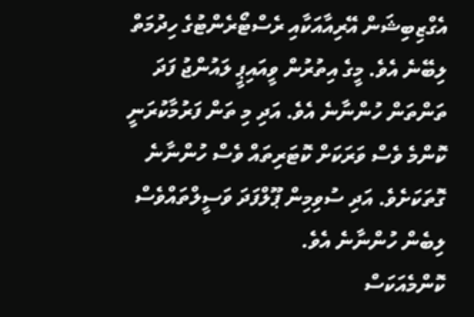އެގްޒިބިޝަން އޭރިއާއަކާއި ރެސްޓޯރެންޓުގެ ހިދުމަތް ލިބޭނެ އެވެ. މީގެ އިތުރުން ވީއައިޕީ ލައުންޖު ފަދަ ތަންތަން ހުންނާނެ އެވެ. އަދި މި ތަން ފަރުމާކުރަނީ ކޮންމެ ވެސް ވަރަކަށް ކޮޓަރިތައް ވެސް ހުންނާނެ ގޮތަކަށެވެ. އަދި ސުވިމިން ޕޫލްފަދަ ވަސީލްތައްވެސް ލިބެން ހުންނާނެ އެވެ.
ކޮންމެއަކަސް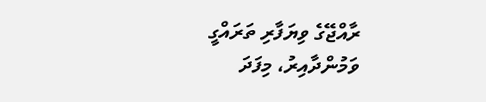ރާއްޖޭގެ ވިޔަފާރި ތަރައްގީ ވަމުންދާއިރު، މިފަދަ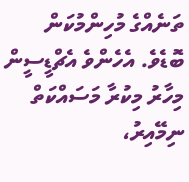ތަނެއްގެ މުހިންމުކަން ބޮޑެވެ. އެހެންވެ އެޗްޑީސީން މިހާރު މިކުރާ މަސައްކަތް ނިމޭއިރު،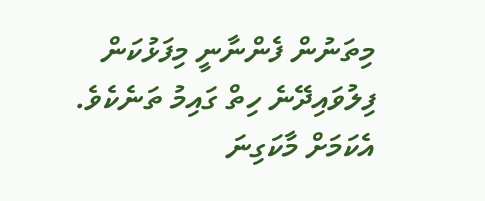މިތަނުން ފެންނާނީ މިފަޅުކަން ފިލުވައިދޭނެ ހިތް ގައިމު ތަނެކެވެ. އެކަމަށް މާކަގިނަ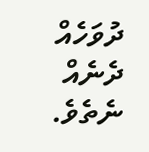ދުވަހެއް ދެނެއް ނެތެވެ.